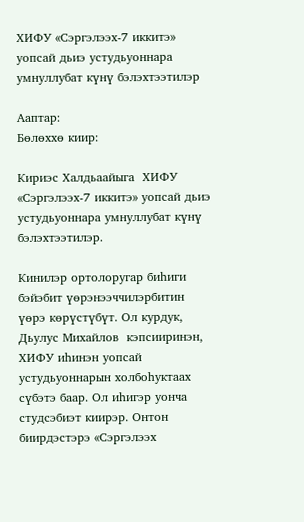ХИФУ «Сэргэлээх-7 иккитэ» уопсай дьиэ устудьуоннара умнуллубат күнү бэлэхтээтилэр

Ааптар:
Бөлөххө киир:

Кириэс Халдьаайыга  ХИФУ «Сэргэлээх-7 иккитэ» уопсай дьиэ устудьуоннара умнуллубат күнү бэлэхтээтилэр.

Кинилэр ортолоругар биһиги бэйэбит үөрэнээччилэрбитин үөрэ көрүстүбүт. Ол курдук, Дьулус Михайлов  кэпсииринэн,  ХИФУ иһинэн уопсай устудьуоннарын холбоһуктаах сүбэтэ баар. Ол иһигэр уонча студсэбиэт киирэр. Онтон биирдэстэрэ «Сэргэлээх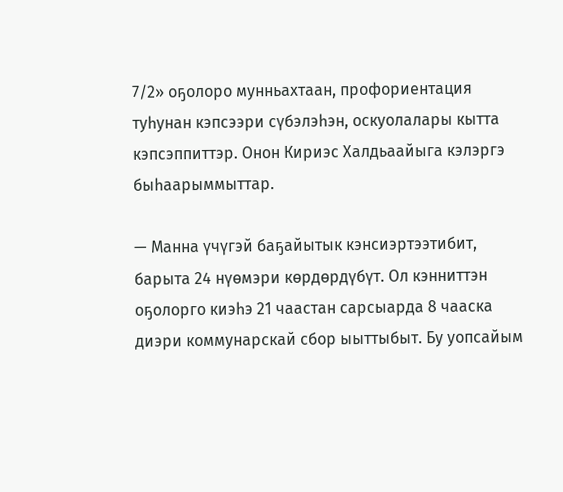7/2» оҕолоро мунньахтаан, профориентация туһунан кэпсээри сүбэлэһэн, оскуолалары кытта кэпсэппиттэр. Онон Кириэс Халдьаайыга кэлэргэ быһаарыммыттар.

— Манна үчүгэй баҕайытык кэнсиэртээтибит, барыта 24 нүөмэри көрдөрдүбүт. Ол кэнниттэн оҕолорго киэһэ 21 чаастан сарсыарда 8 чааска диэри коммунарскай сбор ыыттыбыт. Бу уопсайым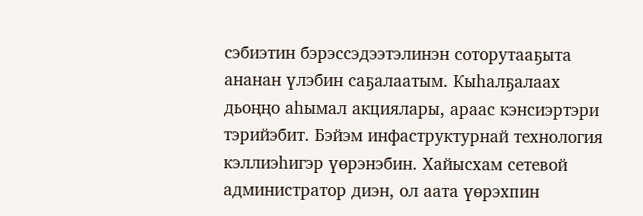сэбиэтин бэрэссэдээтэлинэн соторутааҕыта ананан үлэбин саҕалаатым. Кыһалҕалаах дьоңңо аһымал акциялары, араас кэнсиэртэри тэрийэбит. Бэйэм инфаструктурнай технология кэллиэһигэр үөрэнэбин. Хайысхам сетевой администратор диэн, ол аата үөрэхпин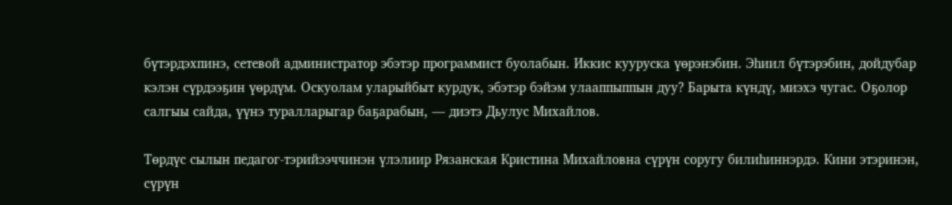бүтэрдэхпинэ, сетевой администратор эбэтэр программист буолабын. Иккис кууруска үөрэнэбин. Эһиил бүтэрэбин, дойдубар кэлэн сүрдээҕин үөрдүм. Оскуолам уларыйбыт курдук, эбэтэр бэйэм улааппыппын дуу? Барыта күндү, миэхэ чугас. Оҕолор салгыы сайда, үүнэ туралларыгар баҕарабын, — диэтэ Дьулус Михайлов.

Төрдүс сылын педагог-тэрийээччинэн үлэлиир Рязанская Кристина Михайловна сүрүн соругу билиһиннэрдэ. Кини этэринэн, сүрүн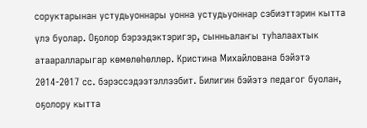соруктарынан устудьуоннары уонна устудьуоннар сэбиэттэрин кытта үлэ буолар. Оҕолор бэрээдэктэригэр, сынньалаҥы туһалаахтык атааралларыгар көмөлөһөллөр. Кристина Михайлована бэйэтэ 2014-2017 сс. бэрэссэдээтэллээбит. Билигин бэйэтэ педагог буолан, оҕолору кытта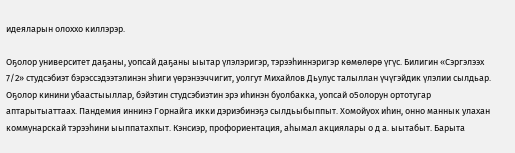идеяларын олоххо киллэрэр.

Оҕолор университет даҕаны, уопсай даҕаны ыытар үлэлэригэр, тэрээһиннэригэр көмөлөрө үгүс. Билигин «Сэргэлээх 7/2» студсэбиэт бэрэссэдээтэлинэн эһиги үөрэнээччигит, уолгут Михайлов Дьулус талыллан үчүгэйдик үлэлии сылдьар. Оҕолор кинини убаастыыллар, бэйэтин студсэбиэтин эрэ иһинэн буолбакка, уопсай о5олорун ортотугар аптарытыаттаах. Пандемия иннинэ Горнайга икки дэриэбинэҕэ сылдьыбыппыт. Хомойуох иһин, онно маннык улахан коммунарскай тэрээһини ыыппатахпыт. Кэнсиэр, профориентация, аһымал акциялары о д а. ыытабыт. Барыта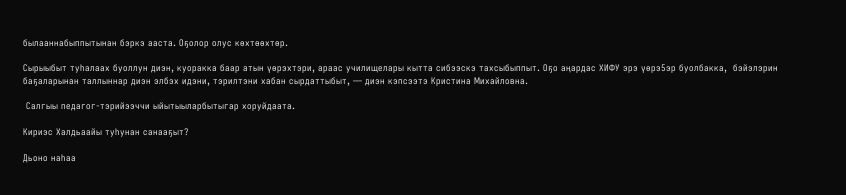былааннабыппытынан бэркэ ааста. Оҕолор олус көхтөөхтөр.

Сырыыбыт туһалаах буоллун диэн, куоракка баар атын үөрэхтэри, араас училищелары кытта сибээскэ тахсыбыппыт. Оҕо аңардас ХИФУ эрэ үөрэ5эр буолбакка,  бэйэлэрин баҕаларынан таллыннар диэн элбэх идэни, тэрилтэни хабан сырдаттыбыт, — диэн кэпсээтэ Кристина Михайловна.

 Салгыы педагог-тэрийээччи ыйытыыларбытыгар хоруйдаата.

Кириэс Халдьаайы туһунан санааҕыт?

Дьоно наһаа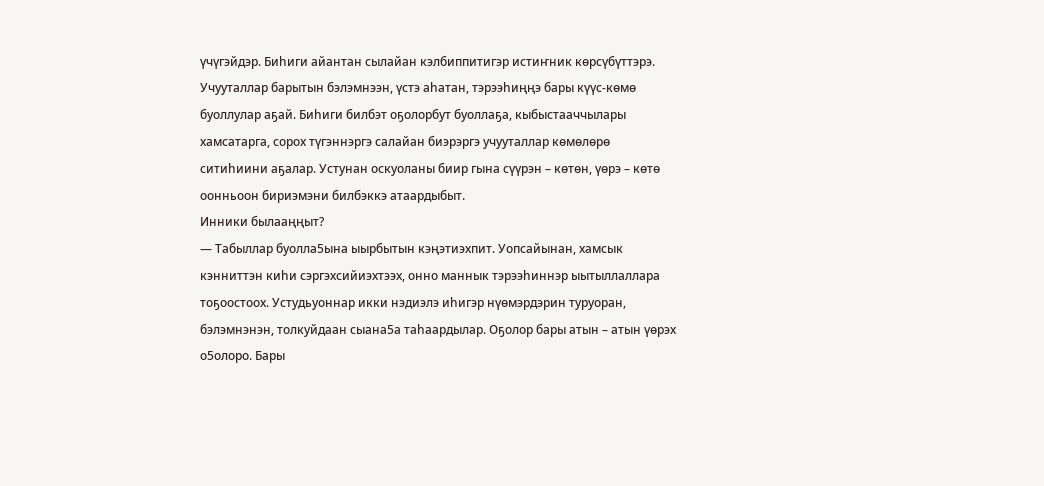үчүгэйдэр. Биһиги айантан сылайан кэлбиппитигэр истиҥник көрсүбүттэрэ. Учууталлар барытын бэлэмнээн, үстэ аһатан, тэрээһиңңэ бары күүс-көмө буоллулар аҕай. Биһиги билбэт оҕолорбут буоллаҕа, кыбыстааччылары хамсатарга, сорох түгэннэргэ салайан биэрэргэ учууталлар көмөлөрө ситиһиини аҕалар. Устунан оскуоланы биир гына сүүрэн – көтөн, үөрэ – көтө оонньоон бириэмэни билбэккэ атаардыбыт.
Инники былааңңыт?
— Табыллар буолла5ына ыырбытын кэңэтиэхпит. Уопсайынан, хамсык кэнниттэн киһи сэргэхсийиэхтээх, онно маннык тэрээһиннэр ыытыллаллара тоҕоостоох. Устудьуоннар икки нэдиэлэ иһигэр нүөмэрдэрин туруоран, бэлэмнэнэн, толкуйдаан сыана5а таһаардылар. Оҕолор бары атын – атын үөрэх о5олоро. Бары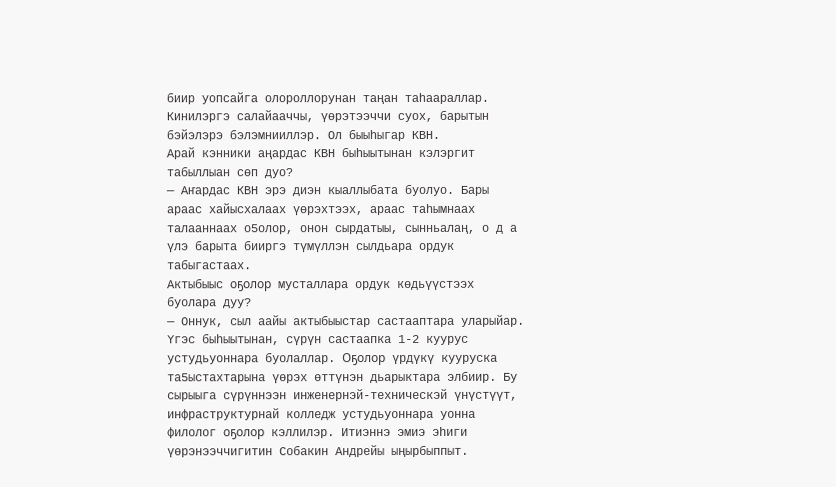биир уопсайга олороллорунан таңан таһаараллар. Кинилэргэ салайааччы, үөрэтээччи суох, барытын бэйэлэрэ бэлэмнииллэр. Ол быыһыгар КВН.
Арай кэнники аңардас КВН быһыытынан кэлэргит табыллыан сөп дуо?
— Аҥардас КВН эрэ диэн кыаллыбата буолуо. Бары араас хайысхалаах үөрэхтээх, араас таһымнаах талааннаах о5олор, онон сырдатыы, сынньалаң, о д а үлэ барыта бииргэ түмүллэн сылдьара ордук табыгастаах.
Актыбыыс оҕолор мусталлара ордук көдьүүстээх буолара дуу?
— Оннук, сыл аайы актыбыыстар састааптара уларыйар. Үгэс быһыытынан, сүрүн састаапка 1-2 куурус устудьуоннара буолаллар. Оҕолор үрдүкү кууруска та5ыстахтарына үөрэх өттүнэн дьарыктара элбиир. Бу сырыыга сүрүннээн инженернэй-техническэй үнүстүүт, инфраструктурнай колледж устудьуоннара уонна филолог оҕолор кэллилэр. Итиэннэ эмиэ эһиги үөрэнээччигитин Собакин Андрейы ыңырбыппыт.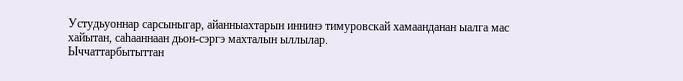Устудьуоннар сарсыныгар, айанныахтарын иннинэ тимуровскай хамаанданан ыалга мас хайытан, саһааннаан дьон-сэргэ махталын ыллылар.
Ыччаттарбытыттан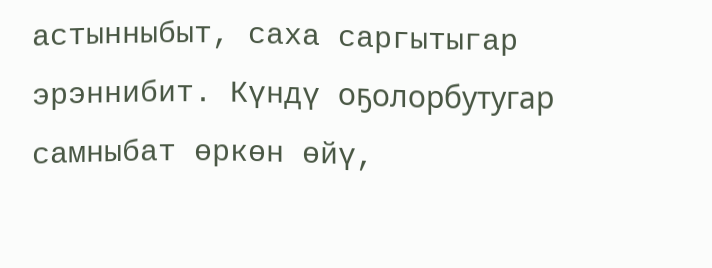астынныбыт, саха саргытыгар эрэннибит. Күндү оҕолорбутугар самныбат өркөн өйү,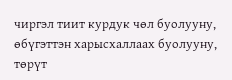чиргэл тиит курдук чөл буолууну, өбүгэттэн харысхаллаах буолууну, төрүт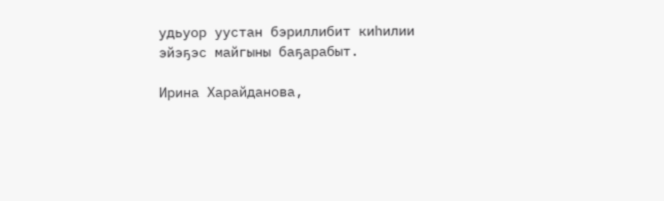удьуор уустан бэриллибит киһилии эйэҕэс майгыны баҕарабыт.

Ирина Харайданова,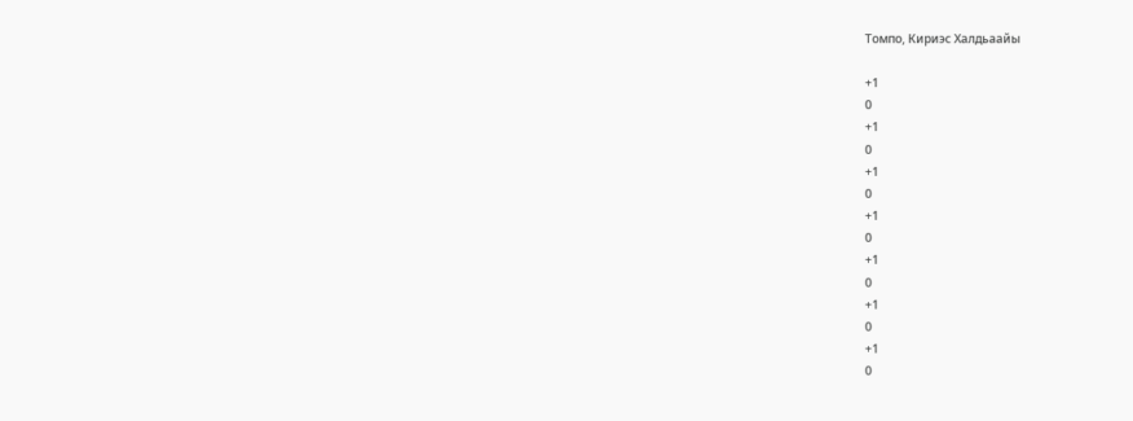Томпо, Кириэс Халдьаайы

+1
0
+1
0
+1
0
+1
0
+1
0
+1
0
+1
0